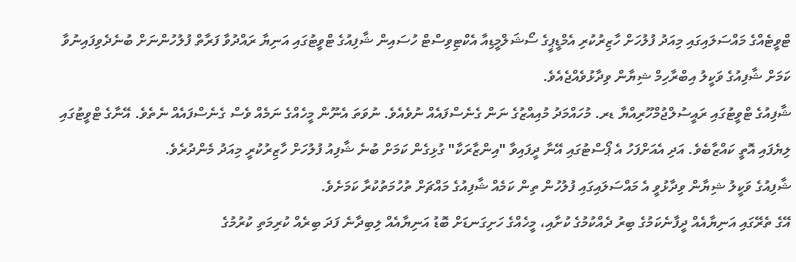ޓްވީޓެއްގެ މައްސަލައިގައި މިއަދު ފުލުހަށް ހާޒިރުކުރި އެމްޑީޕީގެ ސޯޝަލްމީޑިއާ އެކްޓިވިސްޓް ހުސައިން ޝާފިއުގެ ޓްވީޓުގައި އަނިޔާ ރައްދުވާ ފަރާތް ފުލުހުންނަށް ބުނެދެވިފައިނުވާ ކަމަށް ޝާފިއުގެ ވަކީލު އިބްރާހިމް ޝިޔާން ވިދާޅުވެއްޖެއެވެ.
ޝާފިއުގެ ޓްވީޓުގައި ރައީސުލްޖުމްހޫރިއްޔާ ޑރ. މުހައްމަދު މުއިއްޒުގެ ނަން ގެނެސްފައެއް ނުވެއެވެ. ނުވަތަ އެނޫން މީހެއްގެ ނަމެއް ވެސް ގެނެސްފައެއް ނެތެވެ. އޭނާގެ ޓްވީޓުގައި ލިޔެފައި އޮތީ ކައްޒާބެވެ. އަދި އެއަށްފަހު އެ ޕޯސްޓުގައި އޭނާ ދީފައިވާ "އިންޒާރަކާ" ގުޅިގެން ކަމަށް ބުނެ ޝާފިއު ފުލުހަށް ހާޒިރުކުރީ މިއަދު މެންދުރެވެ.
ޝާފިއުގެ ވަކީލު ޝިޔާން ވިދާޅުވީ އެ މައްސަލައިގައި ފުލުހުން ތިން ކަމެއް ޝާފިއުގެ މައްޗަށް ތުހުމަތުކުރާ ކަމަށެވެ.
އޭގެ ތެރޭގައި އަނިޔާއެއް ދީފާނެކަމުގެ ބިރު ދެއްކުމުގެ ކުށާއި، މީހެއްގެ ހަށިގަނޑަށް ބޮޑު އަނިޔާއެއް ލިބިދާނެ ފަދަ ބިރެއް ކުރިމަތި ކުރުމުގެ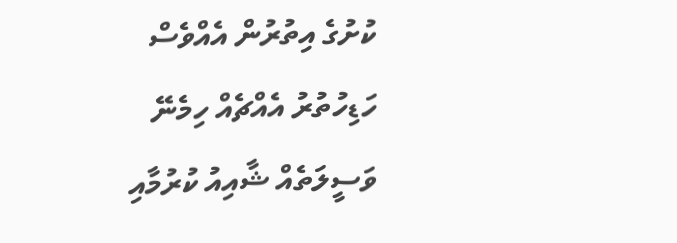ކުށުގެ އިތުރުން އެއްވެސް ހަޑިހުތުރު އެއްޗެއް ހިމެނޭ ވަސީލަތެއް ޝާއިއު ކުރުމާއި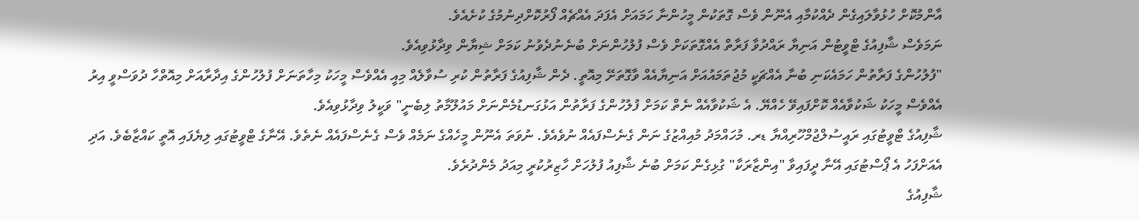އާންމުކޮށް ހުޅުވާލައިގެން ދެއްކުމާއި އެނޫން ވެސް ގޮތަކުން މީހުންނާ ހަމައަށް އެފަދަ އެއްޗެއް ފޯރުކޮށްދިނުމުގެ ކުށެއެވެ.
ނަމަވެސް ޝާފިއުގެ ޓްވީޓުން އަނިޔާ ރައްދުވާ ފަރާތް އެއްގޮތަކަށް ވެސް ފުލުހުންނަށް ބުނެނުދެވުނު ކަމަށް ޝިޔާން ވިދާޅުވިއެވެ.
"ފުލުހުންގެ ފަރާތުން ހަމައެކަނި ބުނާ އެއްޗަކީ މުޖުތަމައުއަށް އަނިޔާއެއް ވާގޮތަށޭ މިއޮތީ. ދެން ޝާފިއުގެ ފަރާތުން ކުރި ސުވާލެއް މިއީ އެއްވެސް މީހަކު މިހާތަނަށް ފުލުހުންގެ އިދާރާއަށް މިއޮތްހާ ދުވަސްވީ އިރު އެއްވެސް މީހަކު ޝަކުވާއެއް ކޮށްފައިވޭ ހެއްޔޭ. އެ ޝަކުވާއެއް ނެތް ކަމަށް ފުލުހުންގެ ފަރާތުން އަޅުގަނޑުމެންނަށް މައުލޫމާތު ލިބެނީ" ވަކީލު ވިދާޅުވިއެވެ.
ޝާފިއުގެ ޓްވީޓުގައި ރައީސުލްޖުމްހޫރިއްޔާ ޑރ. މުހައްމަދު މުއިއްޒުގެ ނަން ގެނެސްފައެއް ނުވެއެވެ. ނުވަތަ އެނޫން މީހެއްގެ ނަމެއް ވެސް ގެނެސްފައެއް ނެތެވެ. އޭނާގެ ޓްވީޓުގައި ލިޔެފައި އޮތީ ކައްޒާބެވެ. އަދި އެއަށްފަހު އެ ޕޯސްޓުގައި އޭނާ ދީފައިވާ "އިންޒާރަކާ" ގުޅިގެން ކަމަށް ބުނެ ޝާފިއު ފުލުހަށް ހާޒިރުކުރީ މިއަދު މެންދުރެވެ.
ޝާފިއުގެ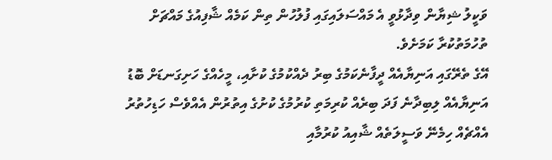ވަކީލު ޝިޔާން ވިދާޅުވީ އެ މައްސަލައިގައި ފުލުހުން ތިން ކަމެއް ޝާފިއުގެ މައްޗަށް ތުހުމަތުކުރާ ކަމަށެވެ.
އޭގެ ތެރޭގައި އަނިޔާއެއް ދީފާނެކަމުގެ ބިރު ދެއްކުމުގެ ކުށާއި، މީހެއްގެ ހަށިގަނޑަށް ބޮޑު އަނިޔާއެއް ލިބިދާނެ ފަދަ ބިރެއް ކުރިމަތި ކުރުމުގެ ކުށުގެ އިތުރުން އެއްވެސް ހަޑިހުތުރު އެއްޗެއް ހިމެނޭ ވަސީލަތެއް ޝާއިއު ކުރުމާއި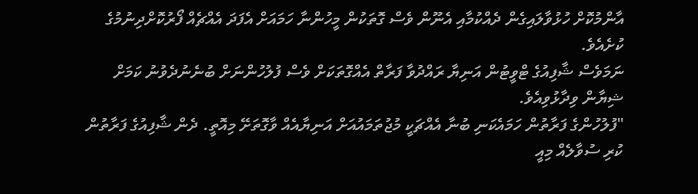އާންމުކޮށް ހުޅުވާލައިގެން ދެއްކުމާއި އެނޫން ވެސް ގޮތަކުން މީހުންނާ ހަމައަށް އެފަދަ އެއްޗެއް ފޯރުކޮށްދިނުމުގެ ކުށެއެވެ.
ނަމަވެސް ޝާފިއުގެ ޓްވީޓުން އަނިޔާ ރައްދުވާ ފަރާތް އެއްގޮތަކަށް ވެސް ފުލުހުންނަށް ބުނެނުދެވުނު ކަމަށް ޝިޔާން ވިދާޅުވިއެވެ.
"ފުލުހުންގެ ފަރާތުން ހަމައެކަނި ބުނާ އެއްޗަކީ މުޖުތަމައުއަށް އަނިޔާއެއް ވާގޮތަށޭ މިއޮތީ. ދެން ޝާފިއުގެ ފަރާތުން ކުރި ސުވާލެއް މިއީ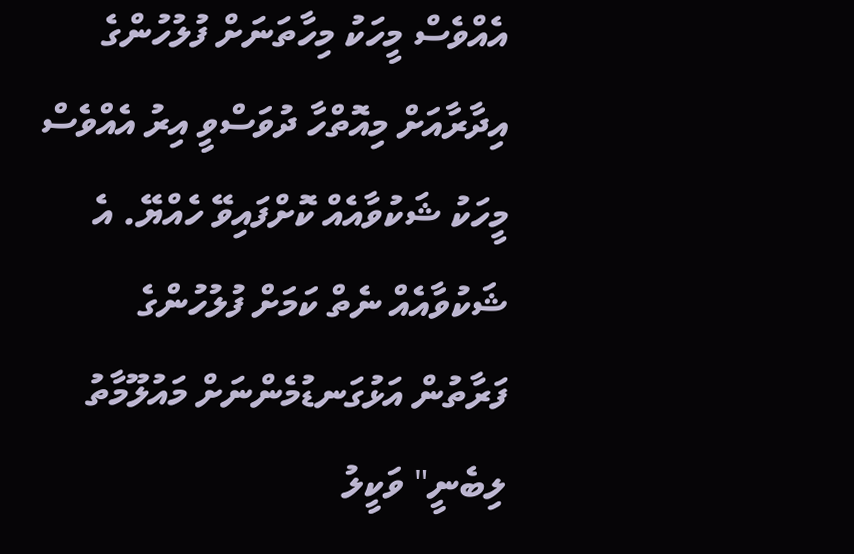އެއްވެސް މީހަކު މިހާތަނަށް ފުލުހުންގެ އިދާރާއަށް މިއޮތްހާ ދުވަސްވީ އިރު އެއްވެސް މީހަކު ޝަކުވާއެއް ކޮށްފައިވޭ ހެއްޔޭ. އެ ޝަކުވާއެއް ނެތް ކަމަށް ފުލުހުންގެ ފަރާތުން އަޅުގަނޑުމެންނަށް މައުލޫމާތު ލިބެނީ" ވަކީލު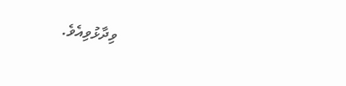ވިދާޅުވިއެވެ.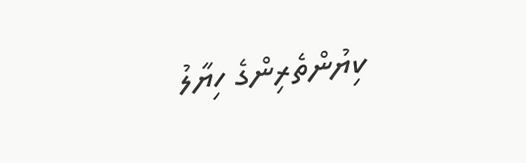ކިޔުންތެރިންގެ ހިޔާލު